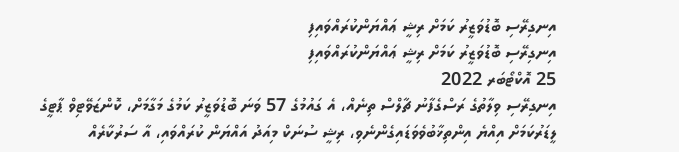އިނގިރޭސި ބޮޑުވަޒީރު ކަމަށް ރިޝީ ޢައްޔަންކުރައްވައިފި
އިނގިރޭސި ބޮޑުވަޒީރު ކަމަށް ރިޝީ ޢައްޔަންކުރައްވައިފި
25 އޮކްޓޯބަރ 2022
އިނގިރޭސި ވިލާތުގެ ރަސްގެފާނު ޗާލްސް ތިނެއް، އެ ގައުމުގެ 57 ވަނަ ބޮޑުވަޒީރު ކަމުގެ މަގާމަށް، ކޮންޒަވޭޓިވް ޕާޓީގެ ލީޑަރުކަމަށް އިއްޔެ އިންތިޚާބުވެވަޑައިގެންނެވި، ރިޝީ ސުނަކް މިއަދު އައްޔަން ކުރައްވައި، އާ ސަރުކާރެއް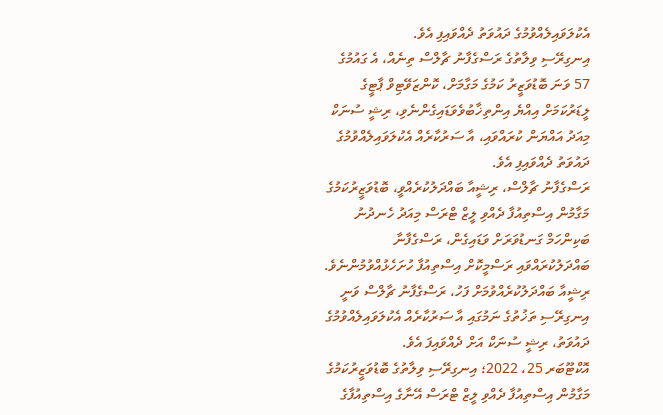އެކުލަވައިލެއްވުމުގެ ދައުވަތު ދެއްވައިފި އެވެ.
އިނގިރޭސި ވިލާތުގެ ރަސްގެފާނު ޗާލްސް ތިނެއް، އެ ގައުމުގެ 57 ވަނަ ބޮޑުވަޒީރު ކަމުގެ މަގާމަށް، ކޮންޒަވޭޓިވް ޕާޓީގެ ލީޑަރުކަމަށް އިއްޔެ އިންތިޚާބުވެވަޑައިގެންނެވި، ރިޝީ ސުނަކް މިއަދު އައްޔަން ކުރައްވައި، އާ ސަރުކާރެއް އެކުލަވައިލެއްވުމުގެ ދައުވަތު ދެއްވައިފި އެވެ.
ރަސްގެފާނު ޗާލްސް، ރިޝީއާ ބައްދަލުކުރެއްވީ، ބޮޑުވަޒީރުކަމުގެ މަގާމުން އިސްތިއުފާ ދެއްވި ލީޒް ޓްރަސް މިއަދު ހެނދުނު ބަކިންހަމް ގަނޑުވަރަށް ވަޑައިގެން، ރަސްގެފާނާ ބައްދަލުކުރައްވައި ރަސްމީކޮށް އިސްތިއުފާ ހުށަހެޅުއްވުމުންނެވެ. ރިޝީއާ ބައްދަލުކުރެއްވުމަށް ފަހު، ރަސްގެފާނު ޗާލްސް ވަނީ އިނގިރޭސި ތަޚުތުގެ ނަމުގައި އާ ސަރުކާރެއް އެކުލަވައިލެއްވުމުގެ ދައުވަތު، ރިޝީ ސުނަކް އަށް ދެއްވައިފަ އެވެ.
އޮކްޓޫބަރ 25، 2022؛ އިނގިރޭސި ވިލާތުގެ ބޮޑުވަޒީރުކަމުގެ މަގާމުން އިސްތިއުފާ ދެއްވި ލީޒް ޓްރަސް އޭނާގެ އިސްތިއުފާގެ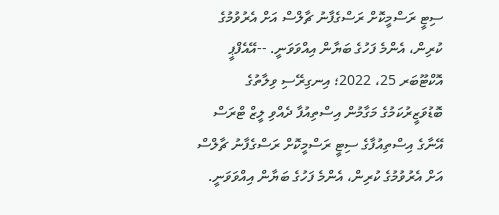ސިޓީ ރަސްމީކޮށް ރަސްގެފާނު ޗާލްސް އަށް އެރުވުމުގެ ކުރިން، އެންމެ ފަހުގެ ބަޔާން އިއްވަވަނީ. --އޭއެފްޕީ
އޮކްޓޫބަރ 25، 2022؛ އިނގިރޭސި ވިލާތުގެ ބޮޑުވަޒީރުކަމުގެ މަގާމުން އިސްތިއުފާ ދެއްވި ލީޒް ޓްރަސް އޭނާގެ އިސްތިއުފާގެ ސިޓީ ރަސްމީކޮށް ރަސްގެފާނު ޗާލްސް އަށް އެރުވުމުގެ ކުރިން، އެންމެ ފަހުގެ ބަޔާން އިއްވަވަނީ.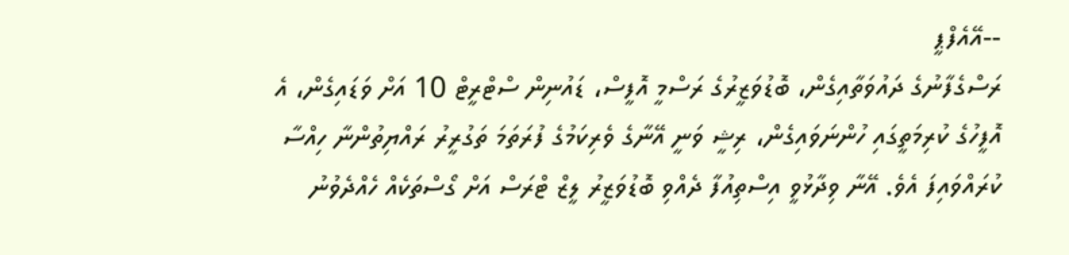--އޭއެފްޕީ
ރަސްގެފާނުގެ ދައުވަތާއިގެން، ބޮޑުވަޒީރުގެ ރަސްމީ އޮފީސް، ޑައުނިން ސްޓްރީޓް 10 އަށް ވަޑައިގެން، އެ އޮފީހުގެ ކުރިމަތީގައި ހުންނަވައިގެން، ރިޝީ ވަނީ އޭނާގެ ވެރިކަމުގެ ފުރަތަމަ ތަގުރީރު ރައްޔިތުންނާ ހިއްސާ ކުރައްވައިފަ އެވެ. އޭނާ ވިދާޅުވީ އިސްތިއުފާ ދެއްވި ބޮޑުވަޒީރު ލީޒް ޓްރަސް އަށް ގޯސްތަކެއް ހެއްދެވުނު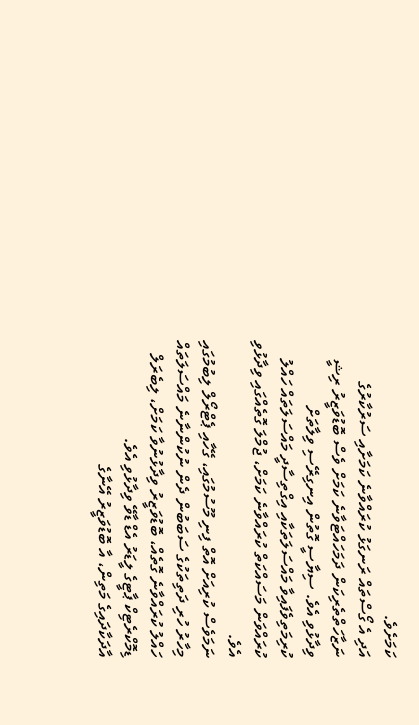ކަމަށެވެ.
އަދި އެ ގޯސްތައް ރަނގަޅު ކުރައްވާނެ ކަމަށާއި ސަރުކާރުގެ ނަޒާހަތްތެރިކަން ދަމަހައްޓަވާނެ ކަމަށް ވެސް ބޮޑުވަޒީރު ރިޝީ ވިދާޅުވި އެވެ. ސިޔާސީ ގޮތުން އިނގިރޭސި ވިލާތަށް ކުރިމަތިވެފައިވާ މައްސަލަތަކާއި އިގްތިސާދީ މައްސަލަތައް ހައްލު ކުރައްވަން މަސައްކަތް ކުރައްވާނެ ކަމަށް، ޖުމްލަ ގޮތެއްގައި ވިދާޅުވި އެވެ.
ނަމަވެސް ކުރިއަށް އޮތް ފިނި މޫސުމުގައި، ގޭހާއި ޕެޓްރޯލް ލިބުމުގައި މިހާރު ހުރި ދަތިތަކުގެ ސަބަބުން ދެން ނުކުންނާނެ މައްސަލަތައް ހައްލު ކުރައްވާނެ ގޮތެއް، ބޮޑުވަޒީރު ވިދާޅުނުވާ ކަމަށް، ލިބެރަލް ޑިމޮކްރެޓިކް ޕާޓީގެ ލީޑަރު އެޑް ޑާވޭ ވިދާޅުވި އެވެ.
އާދަކާދައިގެ މަތިން، އާ ބޮޑުވަޒީރު އޭނާގެ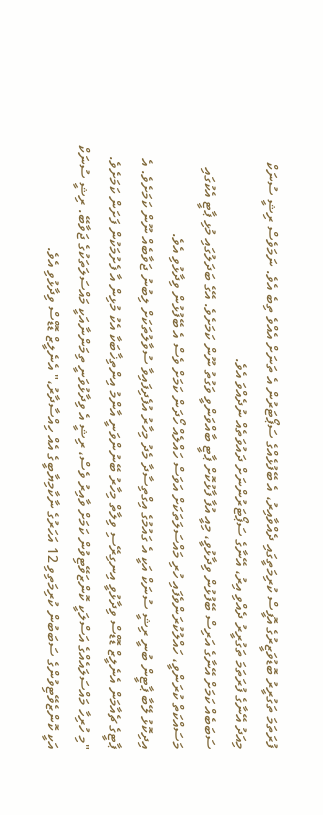ފުރަތަމަ ތަގުރީރު ބޮޑުވަޒީރުގެ އޮފީސް ކުރިމަތީގައި ދެއްވާއިރު، އެ ބޭފުޅެއްގެ ސަޕޯޓަރުން އެ ތަނަށް އެއްވެ ތިބެ އެވެ. ނަމަވެސް ރިޝީ ސުނަކް މިއަދު އޭނާގެ ފުރަތަމަ ތަގުރީރު ދެއްވި އިރު، އޭނާގެ ސަޕޯޓަރުންނަށް ދައުވަތެއް ނުދެއްވަ އެވެ.
ސަބަބެއް ކަމަށް އޭނާގެ އަރިސް ބޭފުޅުން ވިދާޅުވީ، މިއީ އުފާ ފާޅުކޮށް ޕާޓީ ބާއްވަންވީ ވަގުތު ނޫން ކަމަށެވެ. އޭގެ ބަދަލުގައި މުޅި ޕާޓީ އެކުގައި މަސައްކަތް ކުރަންވީ، ހައްލުކުރަންވެފައި ހުރި މައްސަލަތަކަށް އަވަސް ހައްލެއް ހޯދަން ކަމަށް ވެސް އެ ބޭފުޅުން ވިދާޅުވި އެވެ.
އިދިކޮޅު ލޭބާ ޕާޓީން ބުނީ ރިޝީ ސުނަކް އަކީ އެ ގައުމުގެ އިގްތިސާދާ މެދު މިހާރު އުފެދިފައިވާ ސުވާލުތަކަށް ލިބުނު ޖަވާބެއް ނޫން ކަމަށެވެ. އެ ޕާޓީގެ ޗެއާމަން އެނެލީޒް ޑޮޑްސް ވިދާޅުވީ އިނގިރޭސި ވިލާތް މިހާރު ބޭނުންވަނީ އާންމު އިންތިޚާބަކާ އެކު މުޅިން އާ ފެށުމަކުން ފަށަން ކަމަށެވެ.
"މި ހުރިހާ މައްސަލައެއްގެ އަސްލަކީ ކޮންޒަވޭޓިވުން ކަމަށް ވާއިރު ވެސް، ރިޝީ އެ ވިދާޅުވަނީ ތިމަންނާއަކީ މައްސަލަތަކުގެ ޖަވާބޭ. ރިޝީ ސުނަކް އަކީ ކޮންޒެވޭޓިވުންގެ ސަބަބުން ކުރިމަތިވި 12 އަހަރުގެ ނާކާމިޔާބީގެ އެއް ހިއްސާދާރު،" އެނެލީޒް ޑޮޑްސް ވިދާޅުވި އެވެ.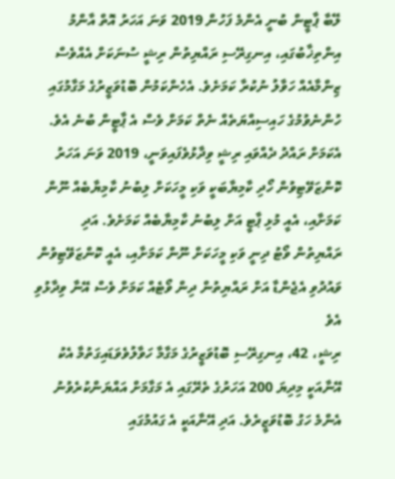ލޭބާ ޕާޓީން ބުނީ އެންމެ ފަހުން 2019 ވަނަ އަހަރު އޮތް އާންމު އިންތިޚާބުގައި، އިނގިރޭސި ރައްޔިތުން ރިޝީ ސުނަކަށް އެއްވެސް ޒިންމާއެއް ހަވާލު ނުކުރާ ކަމަށެވެ. އެހެންކަމުން ބޮޑުވަޒީރުގެ މަގާމުގައި ހުންނެވުމުގެ ހައިސިއްޔަތެއް ނެތް ކަމަށް ވެސް އެ ޕާޓީން ބުނެ އެވެ.
އެކަމަށް ރައްދު ދެއްވައި ރިޝީ ވިދާޅުވެފައިވަނީ، 2019 ވަނަ އަހަރު ކޮންޒަވޭޓިވުން ހޯދި ކާމިޔާބަކީ ވަކި މީހަކަށް ލިބުނު ކާމިޔާބެއް ނޫން ކަމަށާއި، އެއީ މުޅި ޕާޓީ އަށް ލިބުނު ކާމިޔާބެއް ކަމަށެވެ. އަދި ރައްޔިތުން ވޯޓު ދިނީ ވަކި މީހަކަށް ނޫން ކަމަށާއި، އެއީ ކޮންޒަވޭޓިވުން ވައުދުވި އެޖެންޑާ އަށް ރައްޔިތުން ދިން ވޯޓެއް ކަމަށް ވެސް އޭނާ ވިދާޅުވި އެވެ
ރިޝީ، 42، އިނގިރޭސި ބޮޑުވަޒީރުގެ މަގާމާ ހަވާލުވެވަޑައިގަތުމާ އެކު އޭނާއަކީ މިދިޔަ 200 އަހަރުގެ ތެރޭގައި އެ މަގާމަށް އައްޔަންކުރެވުނު އެންމެ ހަގު ބޮޑުވަޒީރެވެ. އަދި އޭނާއަކީ އެ ގައުމުގައި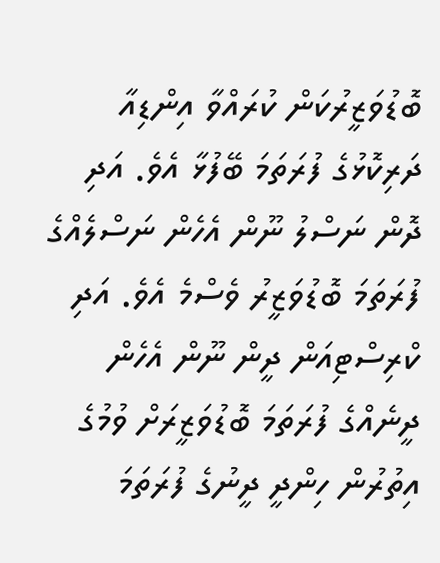ބޮޑުވަޒީރުކަން ކުރައްވާ އިންޑިއާ ދަރިކޮޅުގެ ފުރަތަމަ ބޭފުޅާ އެވެ. އަދި ދޮން ނަސްލު ނޫން އެހެން ނަސްލެއްގެ ފުރަތަމަ ބޮޑުވަޒީރު ވެސްމެ އެވެ. އަދި ކްރިސްޓިއަން ދީން ނޫން އެހެން ދީނެއްގެ ފުރަތަމަ ބޮޑުވަޒީރަށް ވުމުގެ އިތުރުން ހިންދީ ދީނުގެ ފުރަތަމަ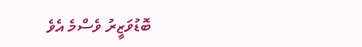ބޮޑުވަޒީރު ވެސްމެ އެވެ